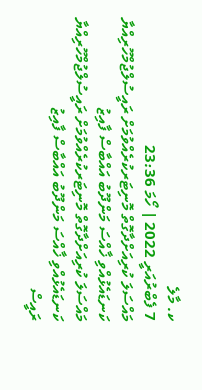ކ. މާލެ
7 ފެބްރުއަރީ 2022 | ހޯމަ 23:36
މައްސަލަ ކުރިއަށްދާގޮތް މޮނިޓަރކުރެއްވުމަށް ރައީސުލްޖުމްހޫރިއްޔާ ކަނޑައެޅުއްވި ޚާއްސަ މަންދޫބު އައްބާސް ފާއިޒު
މައްސަލަ ކުރިއަށްދާގޮތް މޮނިޓަރކުރެއްވުމަށް ރައީސުލްޖުމްހޫރިއްޔާ ކަނޑައެޅުއްވި ޚާއްސަ މަންދޫބު އައްބާސް ފާއިޒު
ރައީސް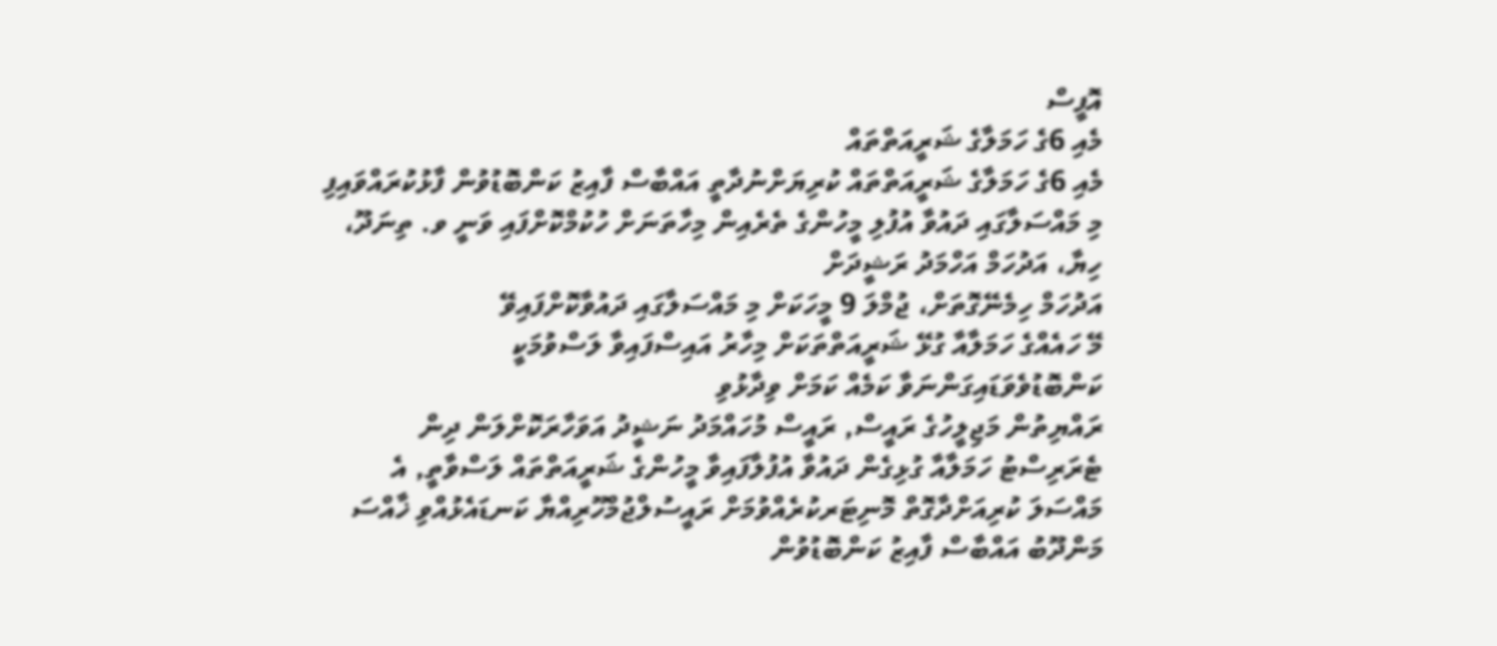އޮފީސް
މެއި 6ގެ ހަމަލާގެ ޝަރީއަތްތައް
މެއި 6ގެ ހަމަލާގެ ޝަރީއަތްތައް ކުރިޔަށްނުދާތީ އައްބާސް ފާއިޒު ކަންބޮޑުވުން ފާޅުކުރައްވައިފި
މި މައްސަލާގައި ދައުވާ އުފުލި މީހުންގެ ތެރެއިން މިހާތަނަށް ހުކުމްކޮށްފައި ވަނީ ވ. ތިނަދޫ، ހިޔާ، އަދުހަމް އަހްމަދު ރަޝީދަށް
އަދުހަމް ހިމެނޭގޮތަށް، ޖުމްލަ 9 މީހަކަށް މި މައްސަލާގައި ދައުވާކޮށްފައިވޭ
މޭ ހައެއްގެ ހަމަލާއާ ގުޅޭ ޝަރީއަތްތަކަށް މިހާރު އައިސްފައިވާ ލަސްވުމަކީ ކަންބޮޑުވެވަޑައިގަންނަވާ ކަމެއް ކަމަށް ވިދާޅުވި
ރައްޔިތުން މަޖިލީހުގެ ރައީސް, ރައީސް މުހައްމަދު ނަޝީދު އަވަހާރަކޮށްލަން ދިން ޓެރަރިސްޓު ހަމަލާއާ ގުޅިގެން ދައުވާ އުފުލާފައިވާ މީހުންގެ ޝަރީއަތްތައް ލަސްވާތީ, އެ މައްސަލަ ކުރިއަށްދާގޮތް މޮނިޓަރކުރެއްވުމަށް ރައީސުލްޖުމްހޫރިއްޔާ ކަނޑައެޅުއްވި ޚާއްސަ މަންދޫބު އައްބާސް ފާއިޒު ކަންބޮޑުވުން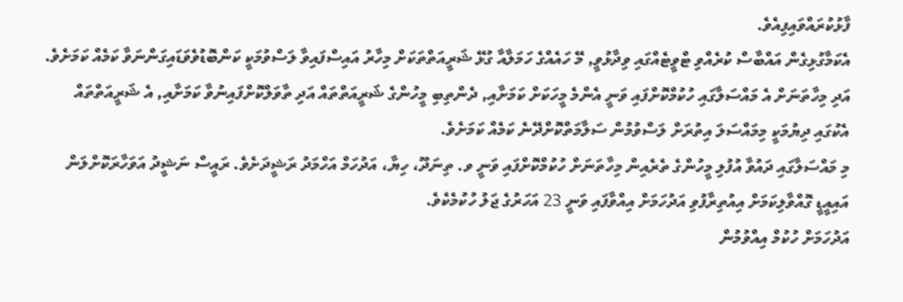ފާޅުކުރައްވައިފިއެވެ.
އެކަމާގުޅިގެން އައްބާސް ކުރެއްވި ޓްވީޓެއްގައި ވިދާޅުވީ, މޭ ހައެއްގެ ހަމަލާއާ ގުޅޭ ޝަރީއަތްތަކަށް މިހާރު އައިސްފައިވާ ލަސްވުމަކީ ކަންބޮޑުވެވަޑައިގަންނަވާ ކަމެއް ކަމަށެވެ. އަދި މިހާތަނަށް އެ މައްސަލާގައި ހުކުމްކޮށްފައި ވަނީ އެންމެ މީހަކަށް ކަމަށާއި, ދެންތިބި މީހުންގެ ޝަރީއަތްތައް އަދި ތާވަލްކޮށްފައިނުވާ ކަމަށާއި, އެ ޝަރީއަތްތައް އެކުގައި ދިޔުމަކީ މިމައްސަލަ އިތުރަށް ލަސްވުމުން ސަލާމަތްކޮށްދޭނެ ކަމެއް ކަމަށެވެ.
މި މައްސަލާގައި ދައުވާ އުފުލި މީހުންގެ ތެރެއިން މިހާތަނަށް ހުކުމްކޮށްފައި ވަނީ ވ. ތިނަދޫ، ހިޔާ، އަދުހަމް އަހްމަދު ރަޝީދަށެވެ. ރައީސް ނަޝީދު އަވަހާރަކޮށްލަން އައިއީޑީ ގޮއްވާލިކަމަށް އިއުތިރާފުވި އަދުހަމަށް އިއްވާފައި ވަނީ 23 އަހަރުގެ ޖަލު ހުކުމެކެވެ.
އަދުހަމަށް ހުކުމް އިއްވުމުން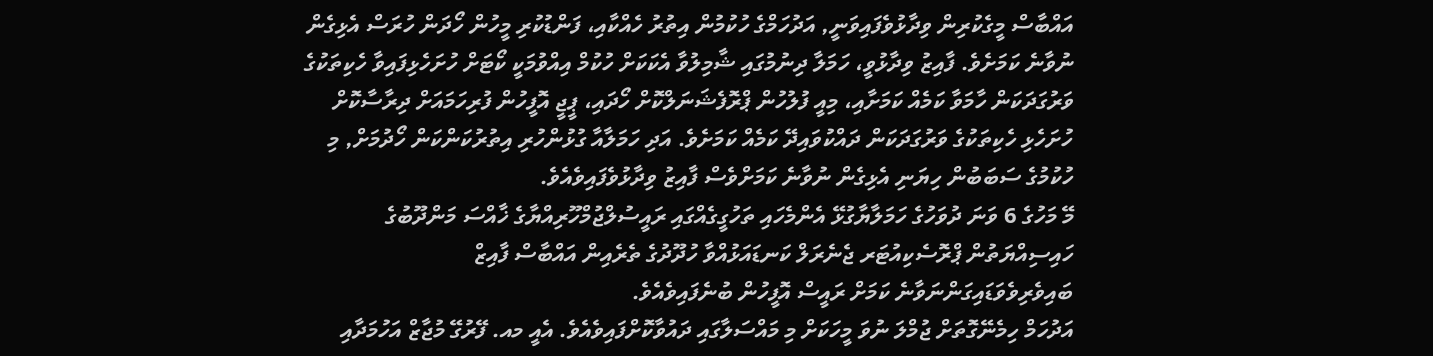އައްބާސް މީގެކުރިން ވިދާޅުވެފައިވަނީ, އަދުހަމްގެ ހުކުމުން އިތުރު ހެއްކާއި، ފަންޑުކުރި މީހުން ހޯދަން ހުރަސް އެޅިގެން ނުވާނެ ކަމަށެވެ. ފާއިޒު ވިދާޅުވީ، ހަމަލާ ދިނުމުގައި ޝާމިލުވާ އެކަކަށް ހުކުމް އިއްވުމަކީ ކޯޓަށް ހުށަހެޅިފައިވާ ހެކިތަކުގެ ވަރުގަދަކަން ހާމަވާ ކަމެއް ކަމަށާއި، މިއީ ފުލުހުން ޕްރޮފެޝަނަލްކޮށް ހޯދައި، ޕީޖީ އޮފީހުން ފުރިހަމައަށް ދިރާސާކޮށް ހުށަހެޅި ހެކިތަކުގެ ވަރުގަދަކަން ދައްކުވައިދޭ ކަމެއް ކަމަށެވެ. އަދި ހަމަލާއާ ގުޅުންހުރި އިތުރުކަންކަން ހޯދުމަށް, މި ހުކުމުގެ ސަބަބުން ހިޔަނި އެޅިގެން ނުވާނެ ކަމަށްވެސް ފާއިޒު ވިދާޅުވެފައިވެއެވެ.
މޭ މަހުގެ 6 ވަނަ ދުވަހުގެ ހަމަލާޔާގުޅޭ އެންމެހައި ތަހުގީގެއްގައި ރައީސުލްޖުމްހޫރިއްޔާގެ ޚާއްސަ މަންދޫބުގެ ހައިސިއްޔަތުން ޕްރޮސެކިއުޓަރ ޖެނެރަލް ކަނޑައަޅުއްވާ ހުދޫދުގެ ތެރެއިން އައްބާސް ފާއިޒް ބައިވެރިވެވަޑައިގަންނަވާނެ ކަމަށް ރައީސް އޮފީހުން ބުނެފައިވެއެވެ.
އަދުހަމް ހިމެނޭގޮތަށް ޖުމްލަ ނުވަ މީހަކަށް މި މައްސަލާގައި ދައުވާކޮށްފައިވެއެވެ. އެއީ މއ. ފޭރުގޭ މުޖާޒް އަހުމަދާއި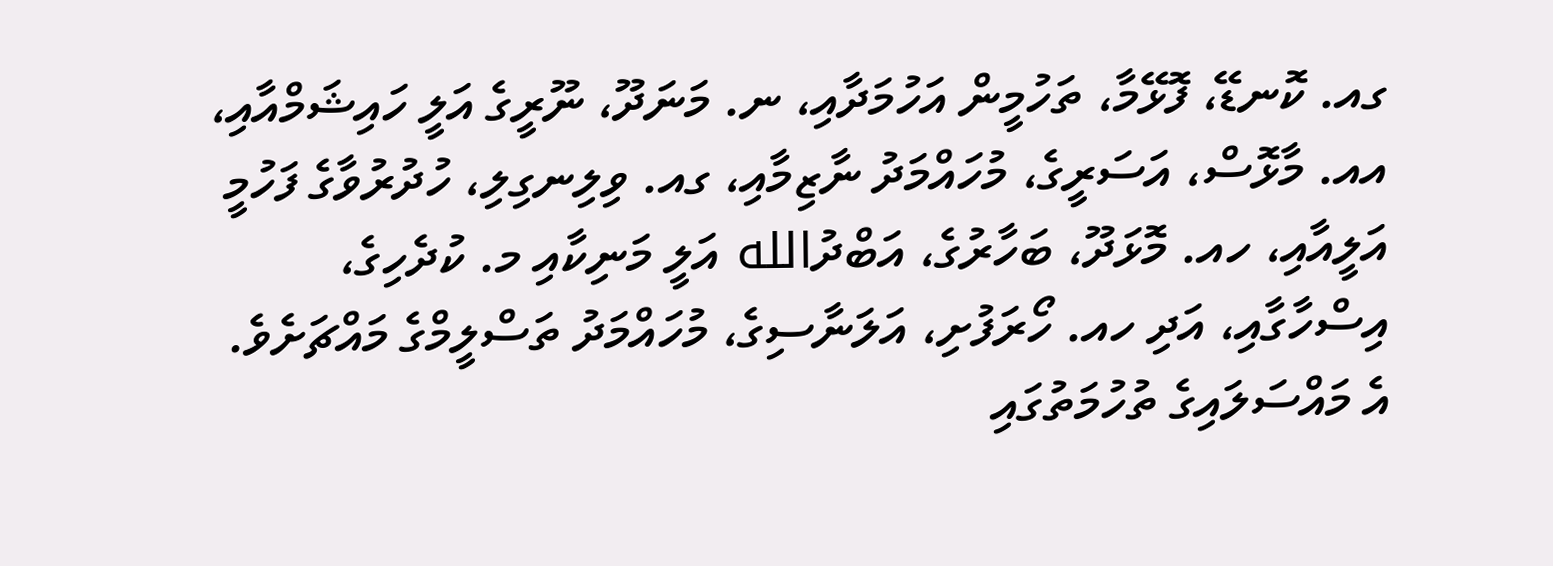ގއ. ކޮނޑޭ، ފޮޅޭމާ، ތަހުމީން އަހުމަދާއި، ނ. މަނަދޫ، ނޫރީގެ އަލީ ހައިޝަމްއާއި، އއ. މާޅޮސް، އަސަރީގެ، މުހައްމަދު ނާޒިމާއި، ގއ. ވިލިނގިލި، ހުދުރުވާގެ ފަހުމީ އަލީއާއި، ހއ. މޮޅަދޫ، ބަހާރުގެ، އަބްދުالله އަލީ މަނިކާއި މ. ކުދެހިގެ، އިސްހާގާއި، އަދި ހއ. ހޯރަފުށި، އަލަނާސިގެ، މުހައްމަދު ތަސްލީމްގެ މައްޗަށެވެ.
އެ މައްސަލައިގެ ތުހުމަތުގައި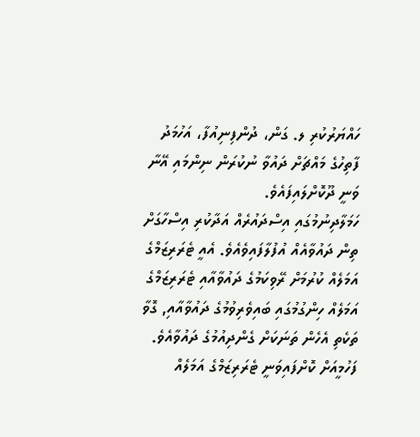ހައްޔަރުކުރި ލ. ގަން، ދުންފިނިއުފާ، އަހުމަދު ފާތިހުގެ މައްޗަށް ދައުވާ ނުކުރަން ނިންމައި އޭނާ ވަނީ ދޫކޮށްލައިފައެވެ.
ހަމަލާދިނުމުގައި އިސްދައުރެއް އަދާކުރި އިސްހާގަށް ތިން ދައުވާއެއް އުފުލާފައިވެއެވެ. އެއީ ޓެރަރިޒަމްގެ އަމަލެއް ކުރުމަށް ރޭވިކަމުގެ ދައުވާއާއި ޓެރަރިޒަމްގެ އަމަލެއް ހިންގުމުގައި ބައިވެރިވުމުގެ ދައުވާއާއި, ގޮވާ ތަކެތި އެހެން ތަނަކަށް ގެންދިއުމުގެ ދައުވާއެވެ.
ފަހުމީއަށް ކޮށްފައިވަނީ ޓެރަރިޒަމްގެ އަމަލެއް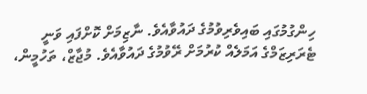ހިންގުމުގައި ބައިވެރިވުމުގެ ދައުވާއެވެ. ނާޒިމަށް ކޮށްފައި ވަނީ ޓެރަރިޒަމްގެ އަމަލެއް ކުރުމަށް ރޭވުމުގެ ދައުވާއެވެ. މުޖާޒް، ތަހުމީން،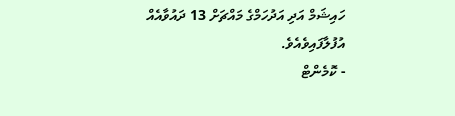ހައިޝަމް އަދި އަދުހަމްގެ މައްޗަށް 13 ދައުވާއެއް އުފުލާފައިވެއެވެ.
- ކޮމެންޓް